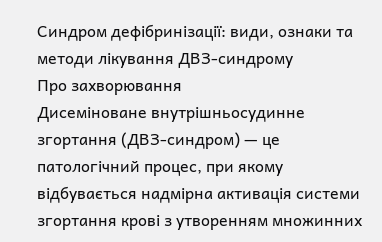Синдром дефібринізації: види, ознаки та методи лікування ДВЗ-синдрому
Про захворювання
Дисеміноване внутрішньосудинне згортання (ДВЗ-синдром) — це патологічний процес, при якому відбувається надмірна активація системи згортання крові з утворенням множинних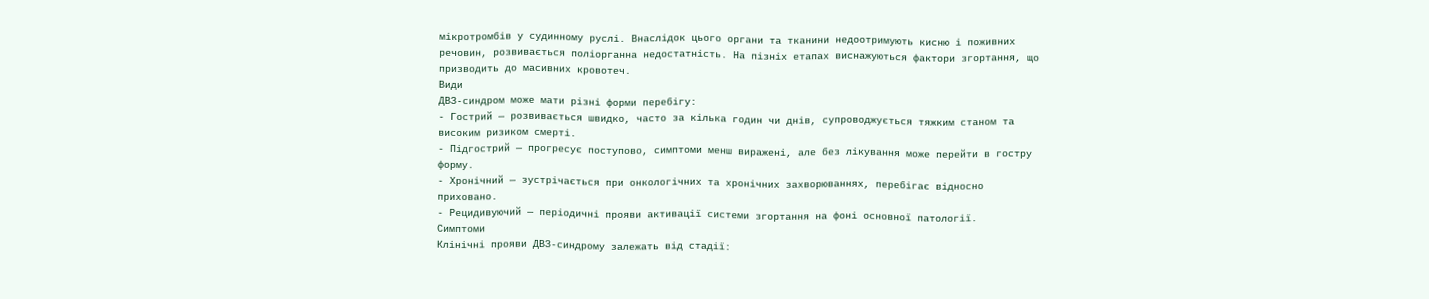мікротромбів у судинному руслі. Внаслідок цього органи та тканини недоотримують кисню і поживних речовин, розвивається поліорганна недостатність. На пізніх етапах виснажуються фактори згортання, що призводить до масивних кровотеч.
Види
ДВЗ-синдром може мати різні форми перебігу:
- Гострий — розвивається швидко, часто за кілька годин чи днів, супроводжується тяжким станом та високим ризиком смерті.
- Підгострий — прогресує поступово, симптоми менш виражені, але без лікування може перейти в гостру форму.
- Хронічний — зустрічається при онкологічних та хронічних захворюваннях, перебігає відносно приховано.
- Рецидивуючий — періодичні прояви активації системи згортання на фоні основної патології.
Симптоми
Клінічні прояви ДВЗ-синдрому залежать від стадії: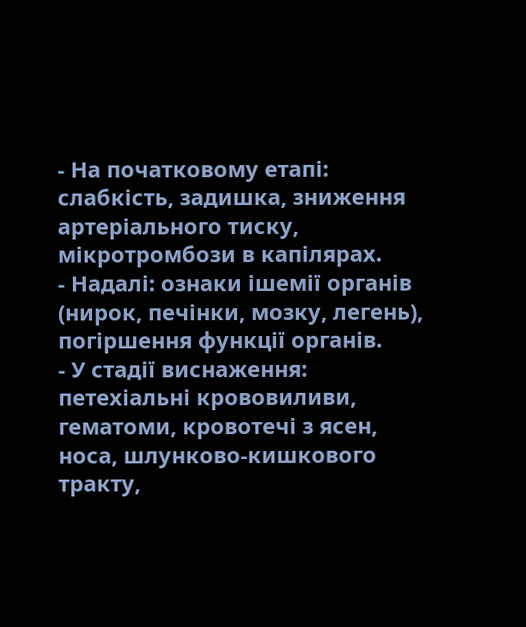- На початковому етапі: слабкість, задишка, зниження артеріального тиску, мікротромбози в капілярах.
- Надалі: ознаки ішемії органів (нирок, печінки, мозку, легень), погіршення функції органів.
- У стадії виснаження: петехіальні крововиливи, гематоми, кровотечі з ясен, носа, шлунково-кишкового тракту,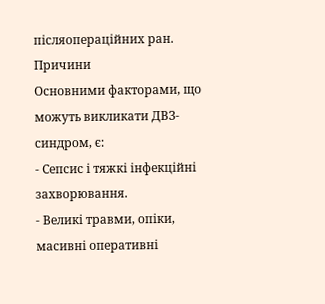післяопераційних ран.
Причини
Основними факторами, що можуть викликати ДВЗ-синдром, є:
- Сепсис і тяжкі інфекційні захворювання.
- Великі травми, опіки, масивні оперативні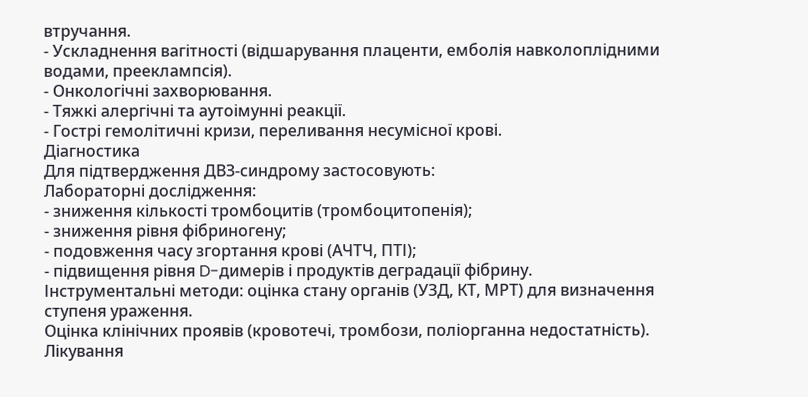втручання.
- Ускладнення вагітності (відшарування плаценти, емболія навколоплідними водами, прееклампсія).
- Онкологічні захворювання.
- Тяжкі алергічні та аутоімунні реакції.
- Гострі гемолітичні кризи, переливання несумісної крові.
Діагностика
Для підтвердження ДВЗ-синдрому застосовують:
Лабораторні дослідження:
- зниження кількості тромбоцитів (тромбоцитопенія);
- зниження рівня фібриногену;
- подовження часу згортання крові (АЧТЧ, ПТІ);
- підвищення рівня D-димерів і продуктів деградації фібрину.
Інструментальні методи: оцінка стану органів (УЗД, КТ, МРТ) для визначення ступеня ураження.
Оцінка клінічних проявів (кровотечі, тромбози, поліорганна недостатність).
Лікування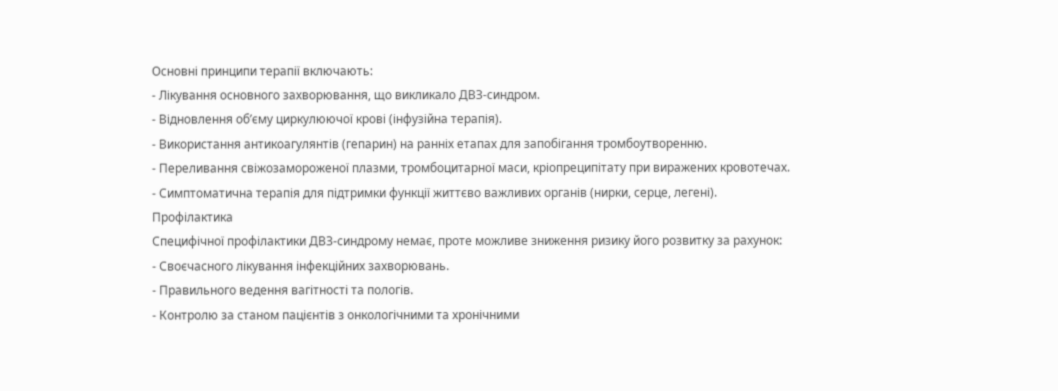Основні принципи терапії включають:
- Лікування основного захворювання, що викликало ДВЗ-синдром.
- Відновлення об’єму циркулюючої крові (інфузійна терапія).
- Використання антикоагулянтів (гепарин) на ранніх етапах для запобігання тромбоутворенню.
- Переливання свіжозамороженої плазми, тромбоцитарної маси, кріопреципітату при виражених кровотечах.
- Симптоматична терапія для підтримки функції життєво важливих органів (нирки, серце, легені).
Профілактика
Специфічної профілактики ДВЗ-синдрому немає, проте можливе зниження ризику його розвитку за рахунок:
- Своєчасного лікування інфекційних захворювань.
- Правильного ведення вагітності та пологів.
- Контролю за станом пацієнтів з онкологічними та хронічними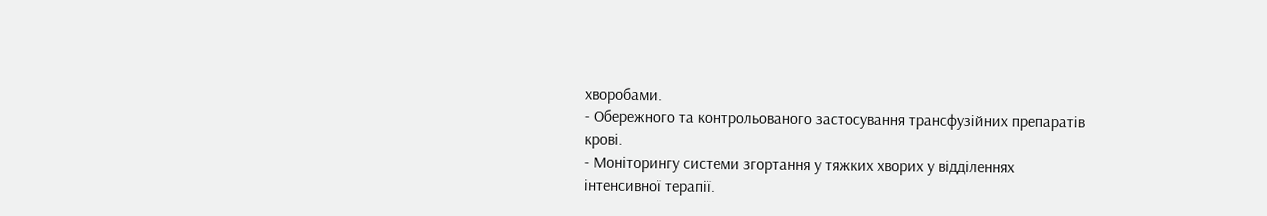хворобами.
- Обережного та контрольованого застосування трансфузійних препаратів крові.
- Моніторингу системи згортання у тяжких хворих у відділеннях інтенсивної терапії.